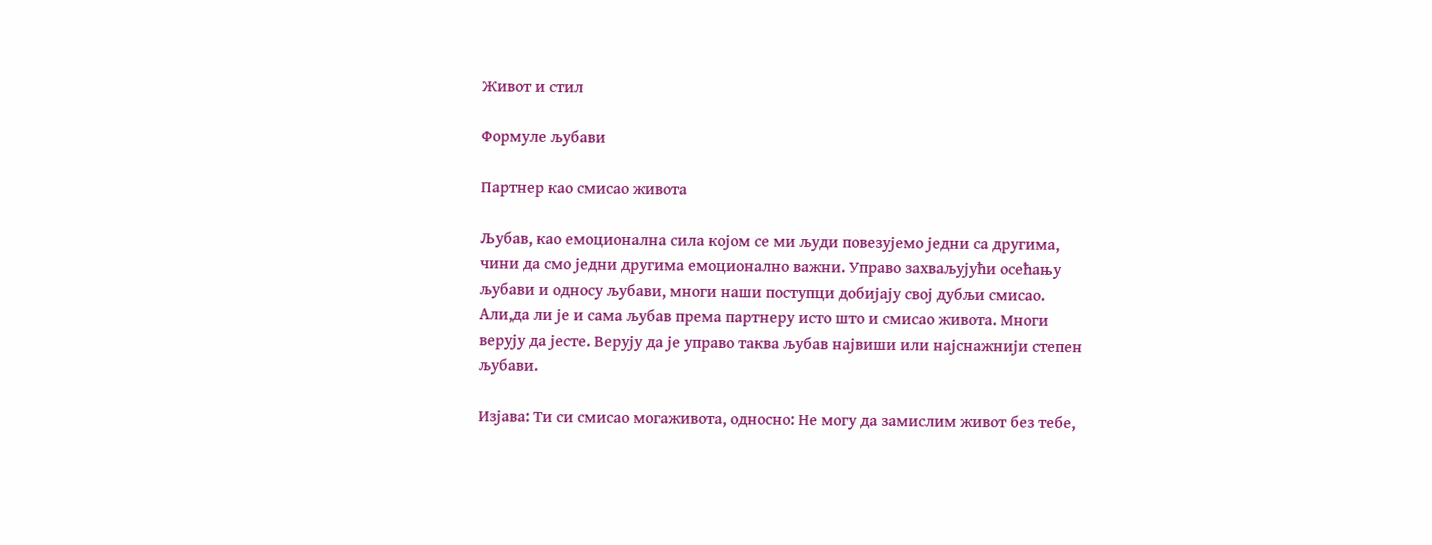Живот и стил

Формуле љубави

Партнер као смисао живота

Љубав, као емоционална сила којом се ми људи повезујемо једни са другима, чини да смо једни другима емоционално важни. Управо захваљујући осећању љубави и односу љубави, многи наши поступци добијају свој дубљи смисао. Али,да ли је и сама љубав према партнеру исто што и смисао живота. Многи верују да јесте. Верују да је управо таква љубав највиши или најснажнији степен љубави.

Изјава: Ти си смисао могаживота, односно: Не могу да замислим живот без тебе,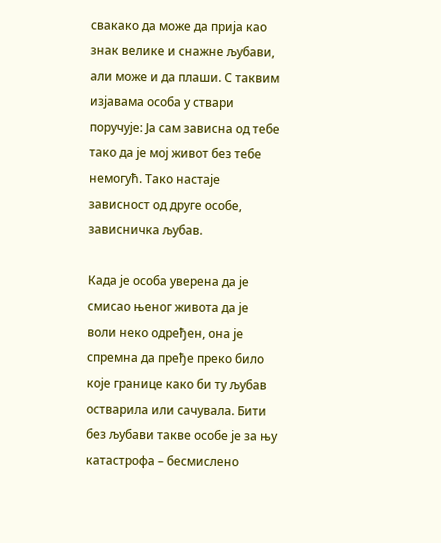свакако да може да прија као знак велике и снажне љубави, али може и да плаши. С таквим изјавама особа у ствари поручује: Ја сам зависна од тебе тако да је мој живот без тебе немогућ. Тако настаје зависност од друге особе, зависничка љубав.

Када је особа уверена да је смисао њеног живота да је воли неко одређен, она је спремна да пређе преко било које границе како би ту љубав остварила или сачувала. Бити без љубави такве особе је за њу катастрофа – бесмислено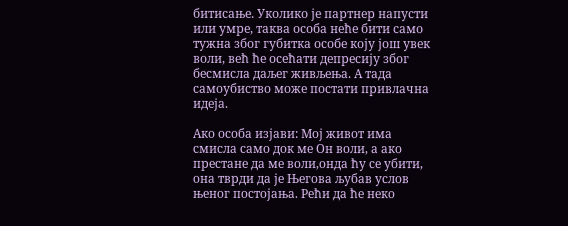битисање. Уколико је партнер напусти или умре, таква особа неће бити само тужна због губитка особе коју још увек воли, већ ће осећати депресију због бесмисла даљег живљења. А тада самоубиство може постати привлачна идеја.

Ако особа изјави: Мој живот има смисла само док ме Он воли, а ако престане да ме воли,онда ћу се убити, она тврди да је Његова љубав услов њеног постојања. Рећи да ће неко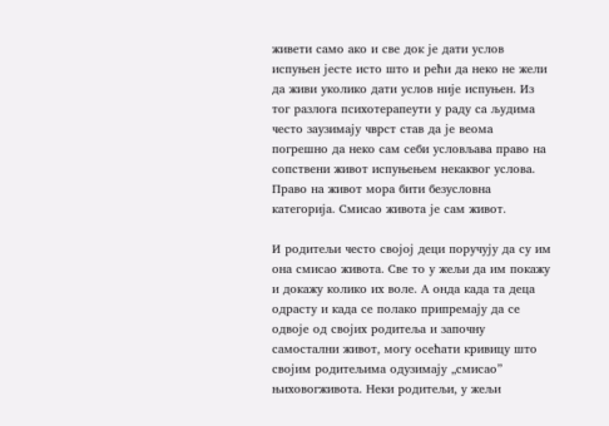живети само ако и све док је дати услов испуњен јесте исто што и рећи да неко не жели да живи уколико дати услов није испуњен. Из тог разлога психотерапеути у раду са људима често заузимају чврст став да је веома погрешно да неко сам себи условљава право на сопствени живот испуњењем некаквог услова. Право на живот мора бити безусловна категорија. Смисао живота је сам живот.

И родитељи често својој деци поручују да су им она смисао живота. Све то у жељи да им покажу и докажу колико их воле. А онда када та деца одрасту и када се полако припремају да се одвоје од својих родитеља и започну самостални живот, могу осећати кривицу што својим родитељима одузимају „смисао” њиховогживота. Неки родитељи, у жељи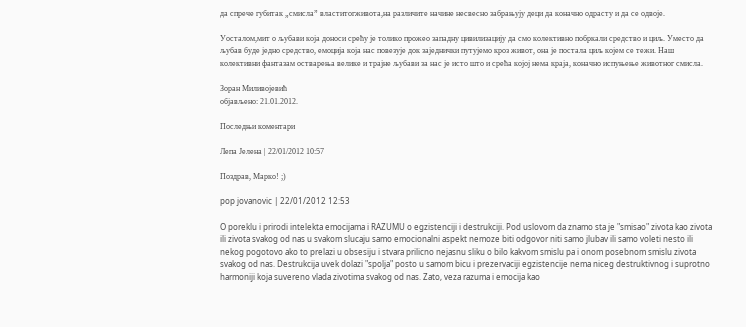да спрече губитак „смисла” властитогживота,на различите начине несвесно забрањују деци да коначно одрасту и да се одвоје.

Уосталом,мит о љубави која доноси срећу је толико прожео западну цивилизацију да смо колективно побркали средство и циљ. Уместо да љубав буде једно средство, емоција која нас повезује док заједнички путујемо кроз живот, она је постала циљ којем се тежи. Наш колективни фантазам остварења велике и трајне љубави за нас је исто што и срећа којој нема краја, коначно испуњење животног смисла.

Зоран Миливојевић
објављено: 21.01.2012.

Последњи коментари

Лепа Јелена | 22/01/2012 10:57

Поздрав, Марко! ;)

pop jovanovic | 22/01/2012 12:53

O poreklu i prirodi intelekta emocijama i RAZUMU o egzistenciji i destrukciji. Pod uslovom da znamo sta je "smisao" zivota kao zivota ili zivota svakog od nas u svakom slucaju samo emocionalni aspekt nemoze biti odgovor niti samo jlubav ili samo voleti nesto ili nekog pogotovo ako to prelazi u obsesiju i stvara prilicno nejasnu sliku o bilo kakvom smislu pa i onom posebnom smislu zivota svakog od nas. Destrukcija uvek dolazi "spolja" posto u samom bicu i prezervaciji egzistencije nema niceg destruktivnog i suprotno harmoniji koja suvereno vlada zivotima svakog od nas. Zato, veza razuma i emocija kao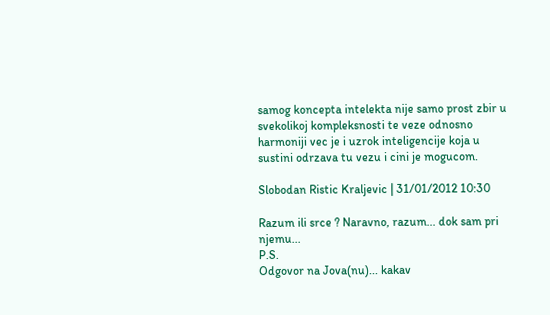samog koncepta intelekta nije samo prost zbir u svekolikoj kompleksnosti te veze odnosno harmoniji vec je i uzrok inteligencije koja u sustini odrzava tu vezu i cini je mogucom.

Slobodan Ristic Kraljevic | 31/01/2012 10:30

Razum ili srce ? Naravno, razum... dok sam pri njemu...
P.S.
Odgovor na Jova(nu)... kakav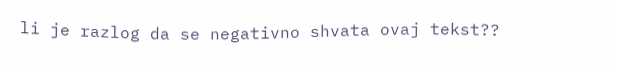li je razlog da se negativno shvata ovaj tekst??